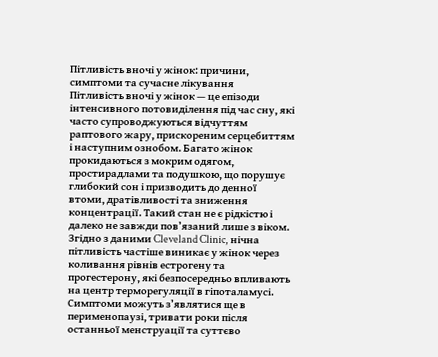Пітливість вночі у жінок: причини, симптоми та сучасне лікування
Пітливість вночі у жінок — це епізоди інтенсивного потовиділення під час сну, які часто супроводжуються відчуттям раптового жару, прискореним серцебиттям і наступним ознобом. Багато жінок прокидаються з мокрим одягом, простирадлами та подушкою, що порушує глибокий сон і призводить до денної втоми, дратівливості та зниження концентрації. Такий стан не є рідкістю і далеко не завжди пов’язаний лише з віком.
Згідно з даними Cleveland Clinic, нічна пітливість частіше виникає у жінок через коливання рівнів естрогену та прогестерону, які безпосередньо впливають на центр терморегуляції в гіпоталамусі. Симптоми можуть з’являтися ще в перименопаузі, тривати роки після останньої менструації та суттєво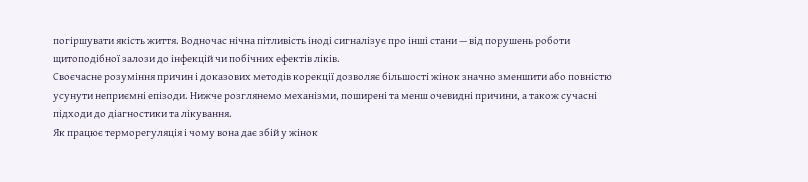погіршувати якість життя. Водночас нічна пітливість іноді сигналізує про інші стани — від порушень роботи щитоподібної залози до інфекцій чи побічних ефектів ліків.
Своєчасне розуміння причин і доказових методів корекції дозволяє більшості жінок значно зменшити або повністю усунути неприємні епізоди. Нижче розглянемо механізми, поширені та менш очевидні причини, а також сучасні підходи до діагностики та лікування.
Як працює терморегуляція і чому вона дає збій у жінок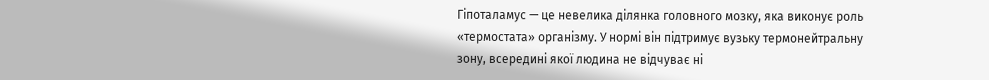Гіпоталамус — це невелика ділянка головного мозку, яка виконує роль «термостата» організму. У нормі він підтримує вузьку термонейтральну зону, всередині якої людина не відчуває ні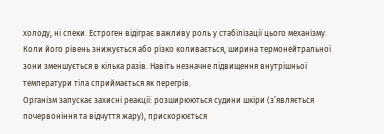холоду, ні спеки. Естроген відіграє важливу роль у стабілізації цього механізму. Коли його рівень знижується або різко коливається, ширина термонейтральної зони зменшується в кілька разів. Навіть незначне підвищення внутрішньої температури тіла сприймається як перегрів.
Організм запускає захисні реакції: розширюються судини шкіри (з’являється почервоніння та відчуття жару), прискорюється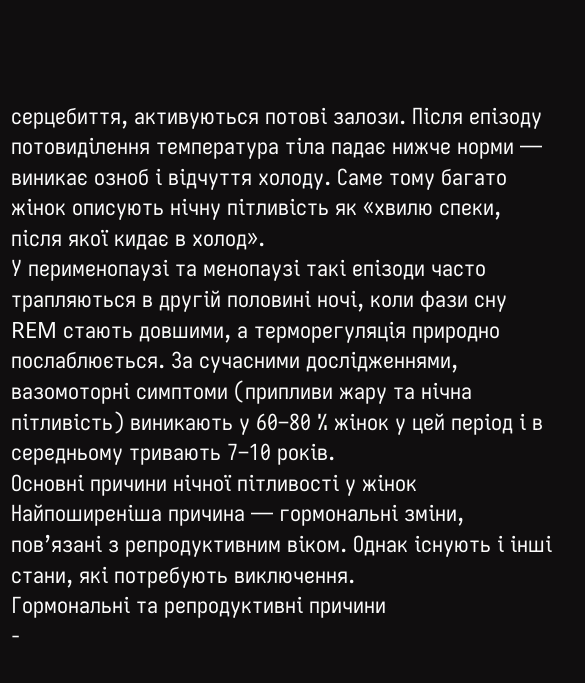серцебиття, активуються потові залози. Після епізоду потовиділення температура тіла падає нижче норми — виникає озноб і відчуття холоду. Саме тому багато жінок описують нічну пітливість як «хвилю спеки, після якої кидає в холод».
У перименопаузі та менопаузі такі епізоди часто трапляються в другій половині ночі, коли фази сну REM стають довшими, а терморегуляція природно послаблюється. За сучасними дослідженнями, вазомоторні симптоми (припливи жару та нічна пітливість) виникають у 60–80 % жінок у цей період і в середньому тривають 7–10 років.
Основні причини нічної пітливості у жінок
Найпоширеніша причина — гормональні зміни, пов’язані з репродуктивним віком. Однак існують і інші стани, які потребують виключення.
Гормональні та репродуктивні причини
-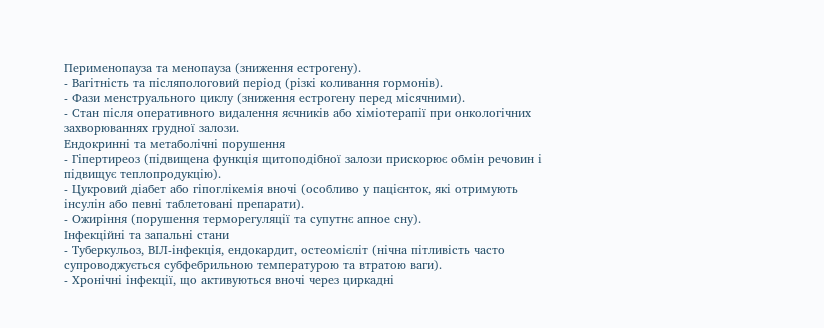Перименопауза та менопауза (зниження естрогену).
- Вагітність та післяпологовий період (різкі коливання гормонів).
- Фази менструального циклу (зниження естрогену перед місячними).
- Стан після оперативного видалення яєчників або хіміотерапії при онкологічних захворюваннях грудної залози.
Ендокринні та метаболічні порушення
- Гіпертиреоз (підвищена функція щитоподібної залози прискорює обмін речовин і підвищує теплопродукцію).
- Цукровий діабет або гіпоглікемія вночі (особливо у пацієнток, які отримують інсулін або певні таблетовані препарати).
- Ожиріння (порушення терморегуляції та супутнє апное сну).
Інфекційні та запальні стани
- Туберкульоз, ВІЛ-інфекція, ендокардит, остеомієліт (нічна пітливість часто супроводжується субфебрильною температурою та втратою ваги).
- Хронічні інфекції, що активуються вночі через циркадні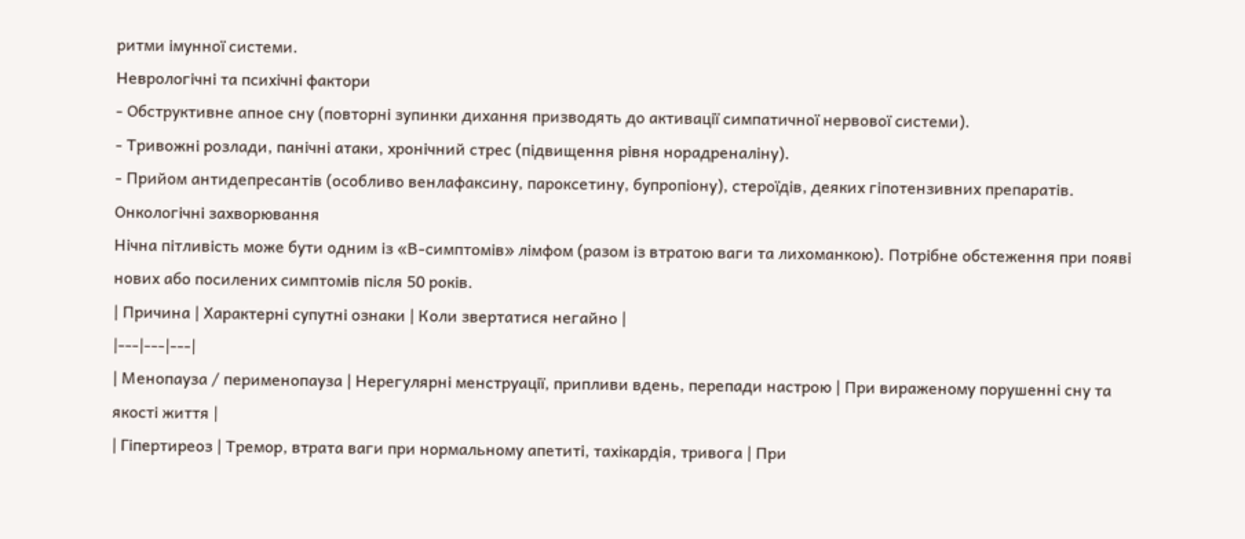ритми імунної системи.
Неврологічні та психічні фактори
- Обструктивне апное сну (повторні зупинки дихання призводять до активації симпатичної нервової системи).
- Тривожні розлади, панічні атаки, хронічний стрес (підвищення рівня норадреналіну).
- Прийом антидепресантів (особливо венлафаксину, пароксетину, бупропіону), стероїдів, деяких гіпотензивних препаратів.
Онкологічні захворювання
Нічна пітливість може бути одним із «В-симптомів» лімфом (разом із втратою ваги та лихоманкою). Потрібне обстеження при появі нових або посилених симптомів після 50 років.
| Причина | Характерні супутні ознаки | Коли звертатися негайно |
|---|---|---|
| Менопауза / перименопауза | Нерегулярні менструації, припливи вдень, перепади настрою | При вираженому порушенні сну та якості життя |
| Гіпертиреоз | Тремор, втрата ваги при нормальному апетиті, тахікардія, тривога | При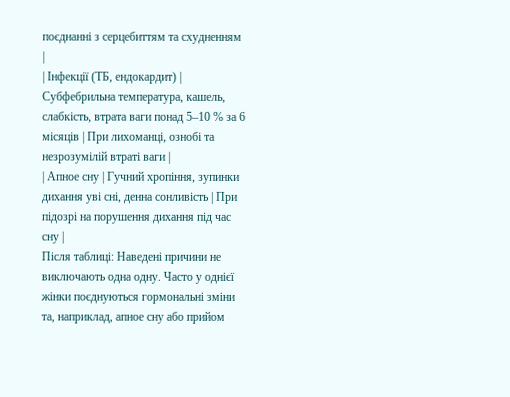поєднанні з серцебиттям та схудненням |
| Інфекції (ТБ, ендокардит) | Субфебрильна температура, кашель, слабкість, втрата ваги понад 5–10 % за 6 місяців | При лихоманці, ознобі та незрозумілій втраті ваги |
| Апное сну | Гучний хропіння, зупинки дихання уві сні, денна сонливість | При підозрі на порушення дихання під час сну |
Після таблиці: Наведені причини не виключають одна одну. Часто у однієї жінки поєднуються гормональні зміни та, наприклад, апное сну або прийом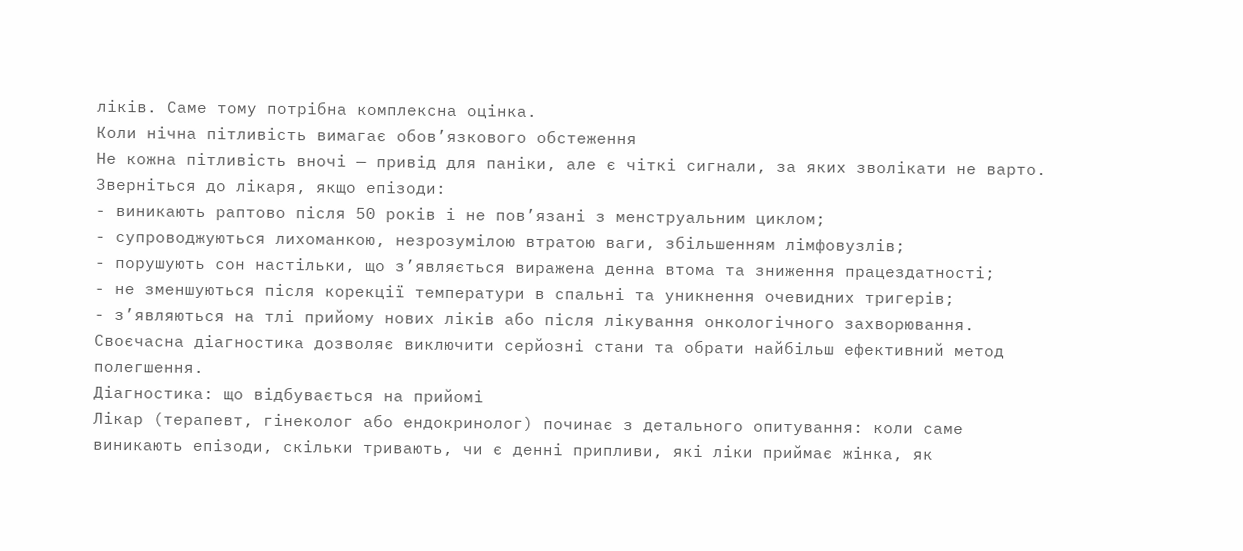ліків. Саме тому потрібна комплексна оцінка.
Коли нічна пітливість вимагає обов’язкового обстеження
Не кожна пітливість вночі — привід для паніки, але є чіткі сигнали, за яких зволікати не варто. Зверніться до лікаря, якщо епізоди:
- виникають раптово після 50 років і не пов’язані з менструальним циклом;
- супроводжуються лихоманкою, незрозумілою втратою ваги, збільшенням лімфовузлів;
- порушують сон настільки, що з’являється виражена денна втома та зниження працездатності;
- не зменшуються після корекції температури в спальні та уникнення очевидних тригерів;
- з’являються на тлі прийому нових ліків або після лікування онкологічного захворювання.
Своєчасна діагностика дозволяє виключити серйозні стани та обрати найбільш ефективний метод полегшення.
Діагностика: що відбувається на прийомі
Лікар (терапевт, гінеколог або ендокринолог) починає з детального опитування: коли саме виникають епізоди, скільки тривають, чи є денні припливи, які ліки приймає жінка, як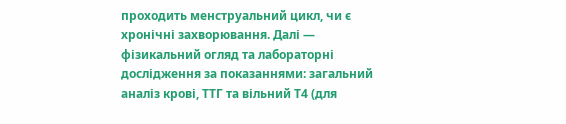проходить менструальний цикл, чи є хронічні захворювання. Далі — фізикальний огляд та лабораторні дослідження за показаннями: загальний аналіз крові, ТТГ та вільний Т4 (для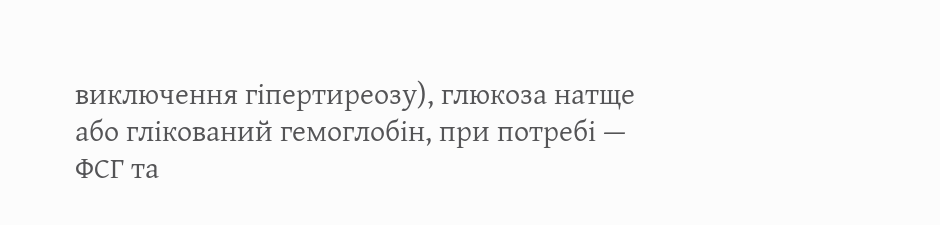виключення гіпертиреозу), глюкоза натще або глікований гемоглобін, при потребі — ФСГ та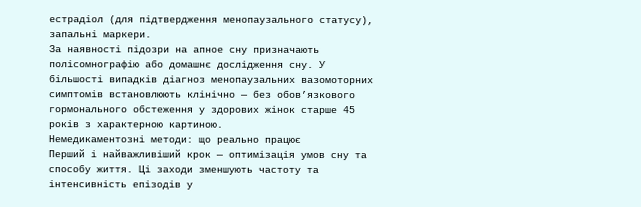естрадіол (для підтвердження менопаузального статусу), запальні маркери.
За наявності підозри на апное сну призначають полісомнографію або домашнє дослідження сну. У більшості випадків діагноз менопаузальних вазомоторних симптомів встановлюють клінічно — без обов’язкового гормонального обстеження у здорових жінок старше 45 років з характерною картиною.
Немедикаментозні методи: що реально працює
Перший і найважливіший крок — оптимізація умов сну та способу життя. Ці заходи зменшують частоту та інтенсивність епізодів у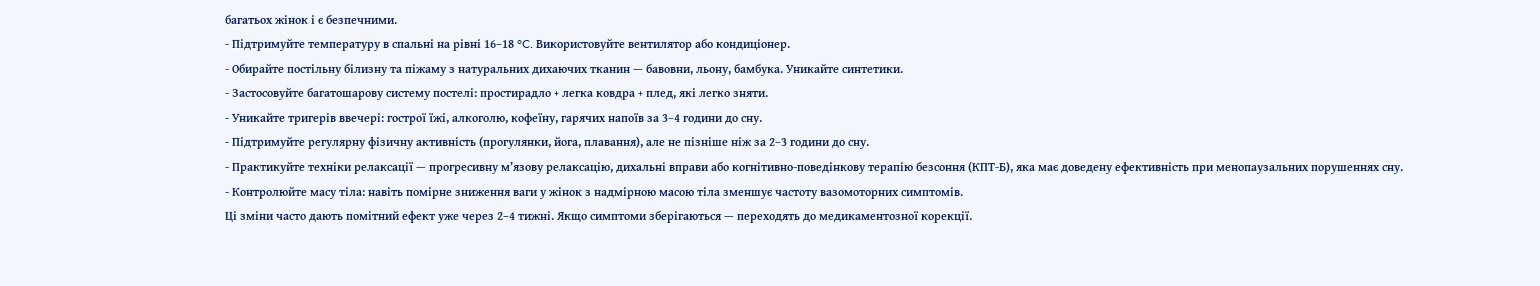багатьох жінок і є безпечними.
- Підтримуйте температуру в спальні на рівні 16–18 °C. Використовуйте вентилятор або кондиціонер.
- Обирайте постільну білизну та піжаму з натуральних дихаючих тканин — бавовни, льону, бамбука. Уникайте синтетики.
- Застосовуйте багатошарову систему постелі: простирадло + легка ковдра + плед, які легко зняти.
- Уникайте тригерів ввечері: гострої їжі, алкоголю, кофеїну, гарячих напоїв за 3–4 години до сну.
- Підтримуйте регулярну фізичну активність (прогулянки, йога, плавання), але не пізніше ніж за 2–3 години до сну.
- Практикуйте техніки релаксації — прогресивну м’язову релаксацію, дихальні вправи або когнітивно-поведінкову терапію безсоння (КПТ-Б), яка має доведену ефективність при менопаузальних порушеннях сну.
- Контролюйте масу тіла: навіть помірне зниження ваги у жінок з надмірною масою тіла зменшує частоту вазомоторних симптомів.
Ці зміни часто дають помітний ефект уже через 2–4 тижні. Якщо симптоми зберігаються — переходять до медикаментозної корекції.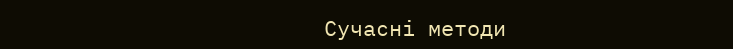Сучасні методи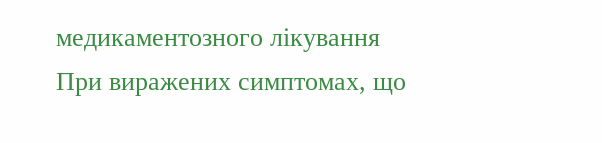медикаментозного лікування
При виражених симптомах, що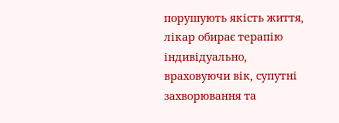порушують якість життя, лікар обирає терапію індивідуально, враховуючи вік, супутні захворювання та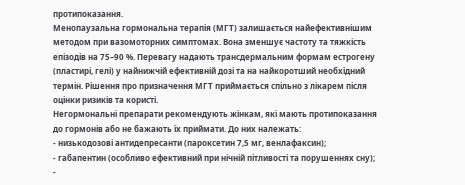протипоказання.
Менопаузальна гормональна терапія (МГТ) залишається найефективнішим методом при вазомоторних симптомах. Вона зменшує частоту та тяжкість епізодів на 75–90 %. Перевагу надають трансдермальним формам естрогену (пластирі, гелі) у найнижчій ефективній дозі та на найкоротший необхідний термін. Рішення про призначення МГТ приймається спільно з лікарем після оцінки ризиків та користі.
Негормональні препарати рекомендують жінкам, які мають протипоказання до гормонів або не бажають їх приймати. До них належать:
- низькодозові антидепресанти (пароксетин 7,5 мг, венлафаксин);
- габапентин (особливо ефективний при нічній пітливості та порушеннях сну);
-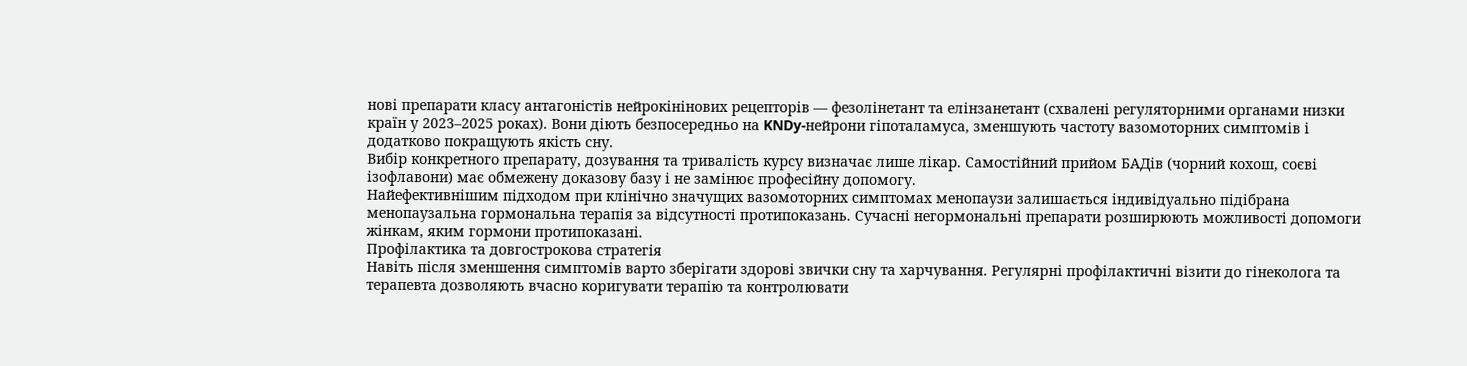нові препарати класу антагоністів нейрокінінових рецепторів — фезолінетант та елінзанетант (схвалені регуляторними органами низки країн у 2023–2025 роках). Вони діють безпосередньо на KNDy-нейрони гіпоталамуса, зменшують частоту вазомоторних симптомів і додатково покращують якість сну.
Вибір конкретного препарату, дозування та тривалість курсу визначає лише лікар. Самостійний прийом БАДів (чорний кохош, соєві ізофлавони) має обмежену доказову базу і не замінює професійну допомогу.
Найефективнішим підходом при клінічно значущих вазомоторних симптомах менопаузи залишається індивідуально підібрана менопаузальна гормональна терапія за відсутності протипоказань. Сучасні негормональні препарати розширюють можливості допомоги жінкам, яким гормони протипоказані.
Профілактика та довгострокова стратегія
Навіть після зменшення симптомів варто зберігати здорові звички сну та харчування. Регулярні профілактичні візити до гінеколога та терапевта дозволяють вчасно коригувати терапію та контролювати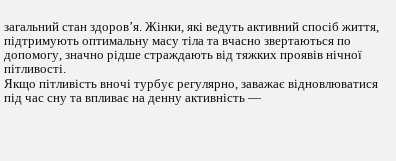загальний стан здоров’я. Жінки, які ведуть активний спосіб життя, підтримують оптимальну масу тіла та вчасно звертаються по допомогу, значно рідше страждають від тяжких проявів нічної пітливості.
Якщо пітливість вночі турбує регулярно, заважає відновлюватися під час сну та впливає на денну активність —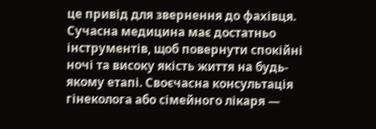це привід для звернення до фахівця. Сучасна медицина має достатньо інструментів, щоб повернути спокійні ночі та високу якість життя на будь-якому етапі. Своєчасна консультація гінеколога або сімейного лікаря —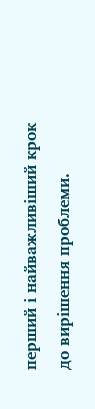перший і найважливіший крок до вирішення проблеми.